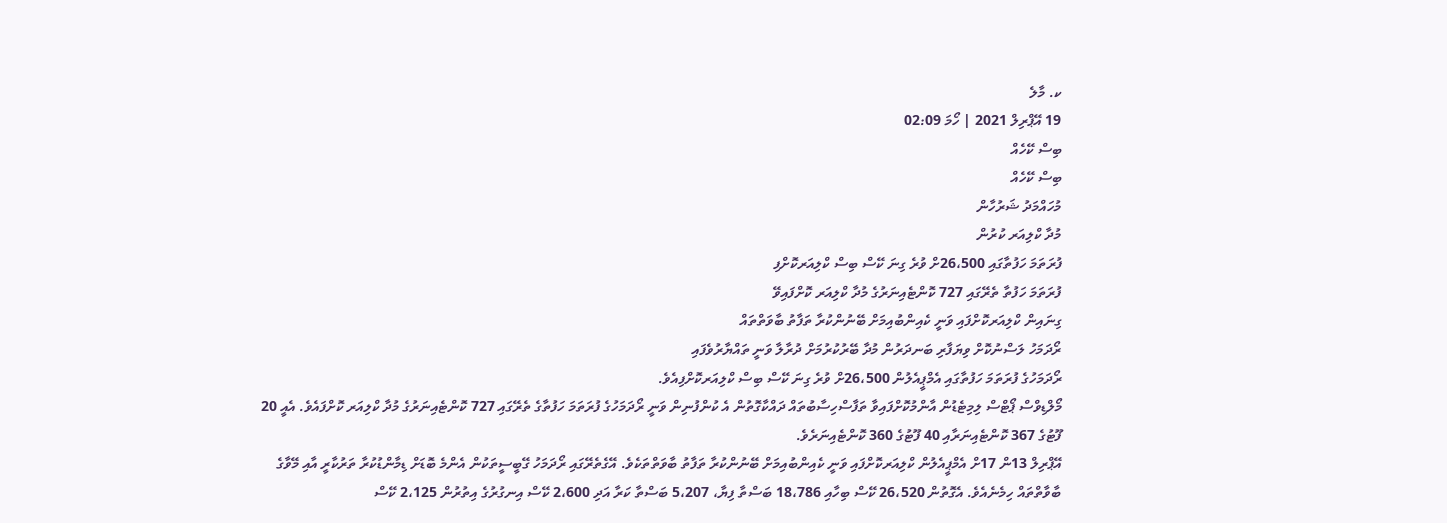ކ. މާލެ
19 އޭޕްރިލް 2021 | ހޯމަ 02:09
ބިސް ކޭހެއް
ބިސް ކޭހެއް
މުހައްމަދު ޝަރުހާން
މުދާ ކްލިއަރ ކުރުން
ފުރަތަމަ ހަފުތާގައި 26،500ށް ވުރެ ގިނަ ކޭސް ބިސް ކްލިއަރކޮށްފި
ފުރަތަމަ ހަފުތާ ތެރޭގައި 727 ކޮންޓެއިނަރުގެ މުދާ ކްލިއަރ ކޮށްފައިވޭ
ގިނައިން ކްލިއަރކޮށްފައި ވަނީ ކެއިންބުއިމަށް ބޭނުންކުރާ ތަފާތު ބާވަތްތައް
ރޯދަމަހު ލަސްނުކޮށް ވިޔަފާރި ބަނދަރުން މުދާ ބޭރުކުރުމަށް ދުރާލާ ވަނީ ތައްޔާރުވެފައި
ރޯދަމަހުގެ ފުރަތަމަ ހަފުތާގައި އެމްޕީއެލުން 26،500ށް ވުރެ ގިނަ ކޭސް ބިސް ކްލިއަރކޮށްފިއެވެ.
މޯލްޑިވްސް ޕޯޓްސް ލިމިޓެޑުން އާންމުކޮށްފައިވާ ތަފާސްހިސާބުތައް ދައްކާގޮތުން އެ ކުންފުނިން ވަނީ ރޯދަމަހުގެ ފުރަތަމަ ހަފުތާގެ ތެރޭގައި 727 ކޮންޓެއިނަރުގެ މުދާ ކްލިއަރ ކޮށްފައެވެ. އެއީ 20 ފޫޓުގެ 367 ކޮންޓެއިނަރާއި 40 ފޫޓުގެ 360 ކޮންޓެއިނަރެވެ.
އޭޕްރިލް 13ން 17ށް އެމްޕީއެލުން ކްލިއަރކޮށްފައި ވަނީ ކެއިންބުއިމަށް ބޭނުންކުރާ ތަފާތު ބާވަތްތަކެވެ. އޭގެތެރޭގައި ރޯދަމަހު ގޭބީސީތަކުން އެންމެ ބޮޑަށް ޑިމާންޑުކުރާ ތަރުކާރީ އާއި މޭވާގެ ބާވާތްތައް ހިމެނެއެވެ. އެގޮތުން 26،520 ކޭސް ބިހާއި 18،786 ބަސްތާ ފިޔާ، 5،207 ބަސްތާ ކަރާ އަދި 2،600 ކޭސް އިނގުރުގެ އިތުރުން 2،125 ކޭސް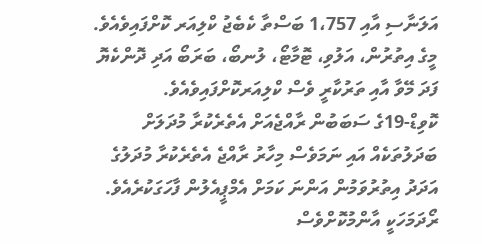އަލަނާސި އާއި 1،757 ބަސްތާ ކެބެޖު ކްލިއަރ ކޮށްފައިވެއެވެ. މީގެ އިތުރުން، އަލުވި، ޓޮމާޓޯ، ލުނބޯ، ބަރަބޯ އަދި ދޮންކެޔޮ ފަދަ މޭވާ އާއި ތަރުކާރީ ވެސް ކްލިއަރކޮށްފައިވެއެވެ.
ކޮވިޑް-19ގެ ސަބަބުން ރާއްޖެއަށް އެތެރެކުރާ މުދަލަށް ބަދަލުތަކެއް އައި ނަމަވެސް މިހާރު ރާއްޖެ އެތެރެކުރާ މުދަލުގެ އަދަދު އިތުރުވަމުން އަންނަ ކަމަށް އެމްޕީއެލުން ފާހަގަކުރެއެވެ. ރޯދަމަހަކީ އާންމުކޮށްވެސް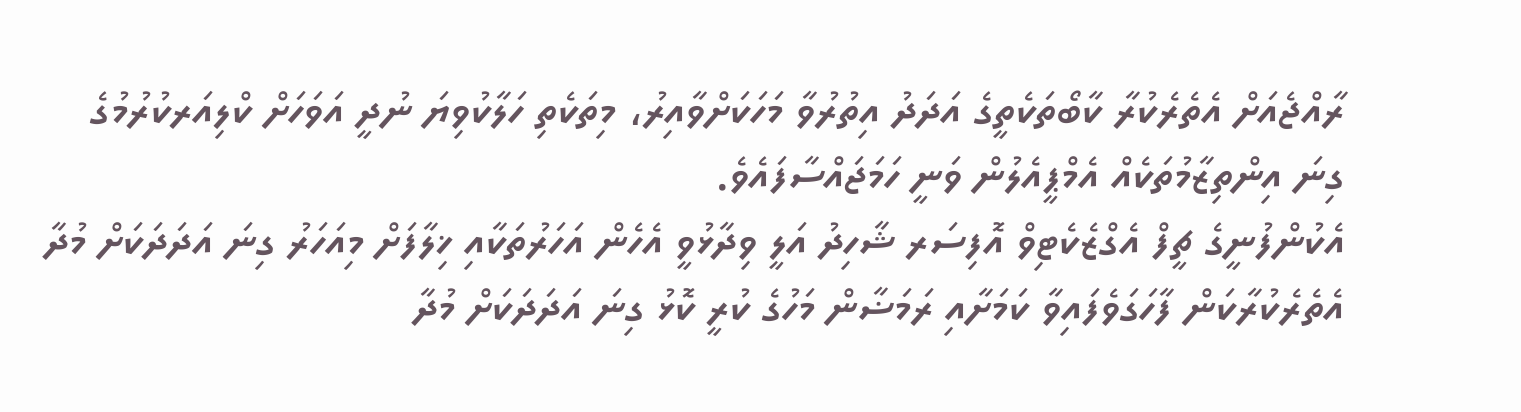ރާއްޖެއަށް އެތެރެކުރާ ކާބޯތަކެތީގެ އަދަދު އިތުރުވާ މަހަކަށްވާއިރު، މިތަކެތި ހަލާކުވިޔަ ނުދީ އަވަހަށް ކްލިއަރކުރުމުގެ ގިނަ އިންތިޒާމުތަކެއް އެމްޕީއެލުން ވަނީ ހަމަޖައްސާފައެވެ.
އެކުންފުނީގެ ޗީފް އެގްޒެކެޓިވް އޮފިސަރ ޝާހިދު އަލީ ވިދާޅުވީ އެހެން އަހަރުތަކާއި ޚިލާފަށް މިއަހަރު ގިނަ އަދަދަކަށް މުދާ އެތެރެކުރާކަން ފާހަގަވެފައިވާ ކަމަށާއި ރަމަޟާން މަހުގެ ކުރީ ކޮޅު ގިނަ އަދަދަކަށް މުދާ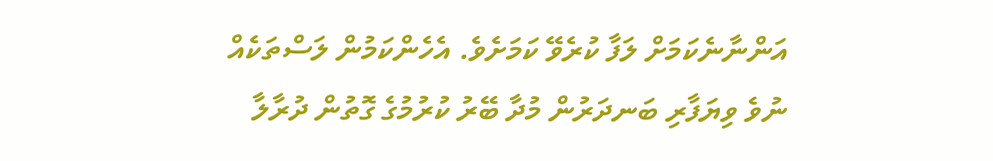އަންނާނެކަމަށް ލަފާ ކުރެވޭ ކަމަށެވެ. އެހެންކަމުން ލަސްތަކެއް ނުވެ ވިޔަފާރި ބަނދަރުން މުދާ ބޭރު ކުރުމުގެ ގޮތުން ދުރާލާ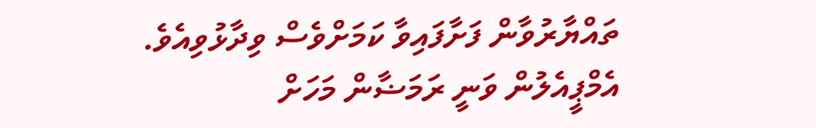ތައްޔާރުވާން ފަށާފައިވާ ކަމަށްވެސް ވިދާޅުވިއެވެ.
އެމްޕީއެލުން ވަނީ ރަމަޟާން މަހަށް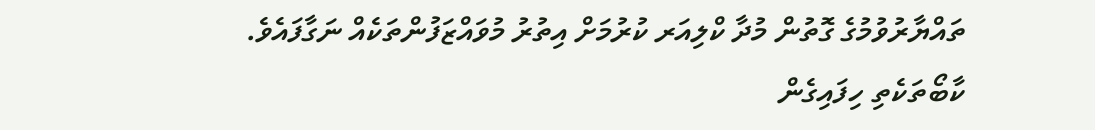ތައްޔާރުވުމުގެ ގޮތުން މުދާ ކްލިއަރ ކުރުމަށް އިތުރު މުވައްޒަފުންތަކެއް ނަގާފައެވެ. ކާބޯތަކެތި ހިފައިގެން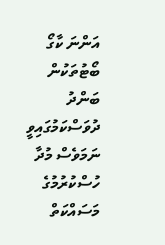އަންނަ ކާގޯ ބޯޓުތަކުން ބަންދު ދުވަސްކަމުގައިވީ ނަމަވެސް މުދާ ހުސްކުރުމުގެ މަސައްކަތް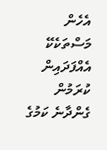އެހެން މަސްތަކެކޭ އެއްފަދައިން ކުރަމުން ގެންދާނެ ކަމުގެ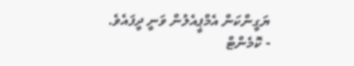ޔަގީންކަން އެމްޕީއެލުން ވަނީ ދީފައެވެ.
- ކޮމެންޓް